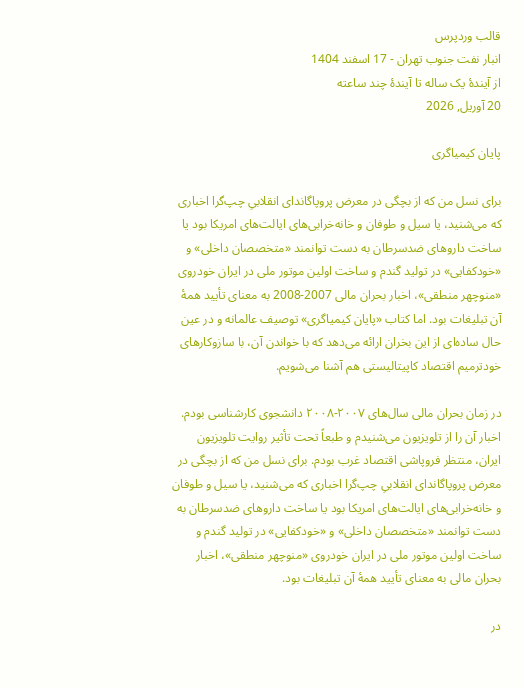قالب وردپرس
انبار نفت جنوب تهران - 17 اسفند 1404
از آیندۀ یک ساله تا آیندۀ چند ساعته
20 آوریل, 2026

پایان کیمیاگری

برای نسل من که از بچگی در معرض پروپاگاندای انقلابیِ چپ‌گرا اخباری که می‌شنید، یا سیل و طوفان و خانه‌خرابی‌های ایالت‌های امریکا بود یا ساخت داروهای ضدسرطان به دست توانمند «متخصصان داخلی» و «خودکفایی» در تولید گندم و ساخت اولین موتور ملی در ایران خودروی «منوچهر منطقی»، اخبار بحران مالی 2007-2008 به معنای تأیید همۀ آن تبلیغات بود. اما کتاب «پایان کیمیاگری» توصیف عالمانه و در عین حال ساده‌ای از این بخران ارائه می‌دهد که با خواندن آن، با سازوکارهای خودترمیم اقتصاد کاپیتالیستی هم آشنا می‌شویم.

در زمان بحران مالی سال‌های ۲۰۰۷-۲۰۰۸ دانشجوی کارشناسی بودم. اخبار آن را از تلویزیون می‌شنیدم و طبعاً تحت تأثیر روایت تلویزیون ایران، منتظر فروپاشی اقتصاد غرب بودم. برای نسل من که از بچگی در معرض پروپاگاندای انقلابیِ چپ‌گرا اخباری که می‌شنید، یا سیل و طوفان و خانه‌خرابی‌های ایالت‌های امریکا بود یا ساخت داروهای ضدسرطان به دست توانمند «متخصصان داخلی» و «خودکفایی» در تولید گندم و ساخت اولین موتور ملی در ایران خودروی «منوچهر منطقی»، اخبار بحران مالی به معنای تأیید همۀ آن تبلیغات بود.

در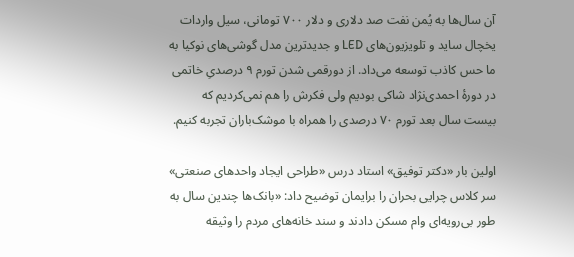آن سال‌ها به یُمن نفت صد دلاری و دلار ۷۰۰ تومانی، سیل واردات یخچال ساید و تلویزیون‌های LED و جدیدترین مدل گوشی‌های نوکیا به ما حس کاذب توسعه می‌داد. از دورقمی شدن تورم ۹ درصدیِ خاتمی در دورۀ احمدی‌نژاد شاکی بودیم ولی فکرش را هم نمی‌کردیم که بیست سال بعد تورم ۷۰ درصدی را همراه با موشک‌باران تجربه کنیم.

اولین بار «دکتر توفیق» استاد درس «طراحی ایجاد واحدهای صنعتی» سر کلاس چرایی بحران را برایمان توضیح داد: «بانک‌ها چندین سال به طور بی‌رویه‌ای وام مسکن دادند و سند خانه‌های مردم را وثیقه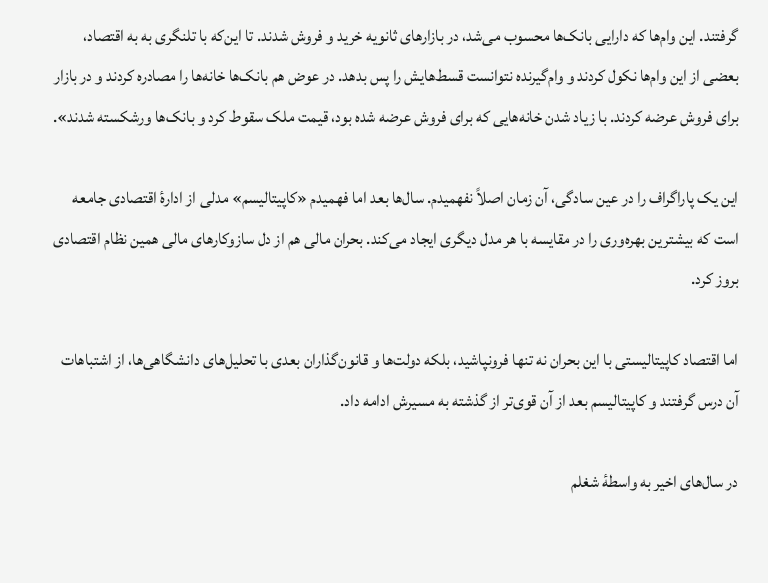گرفتند. این وام‌ها که دارایی بانک‌ها محسوب می‌شد، در بازارهای ثانویه خرید و فروش شدند. تا این‌که با تلنگری به به اقتصاد، بعضی از این وام‌ها نکول کردند و وام‌گیرنده نتوانست قسط‌هایش را پس بدهد. در عوض هم بانک‌ها خانه‌ها را مصادره کردند و در بازار برای فروش عرضه کردند. با زیاد شدن خانه‌هایی که برای فروش عرضه شده بود، قیمت ملک سقوط کرد و بانک‌ها ورشکسته شدند».

این یک پاراگراف را در عین سادگی، آن زمان اصلاً نفهمیدم. سال‌ها بعد اما فهمیدم «کاپیتالیسم» مدلی از ادارۀ اقتصادی جامعه است که بیشترین بهره‌وری را در مقایسه با هر مدل دیگری ایجاد می‌کند. بحران مالی هم از دل سازوکارهای مالی همین نظام اقتصادی بروز کرد.

اما اقتصاد کاپیتالیستی با این بحران نه تنها فرونپاشید، بلکه دولت‌ها و قانون‌گذاران بعدی با تحلیل‌های دانشگاهی‌ها، از اشتباهات آن درس گرفتند و کاپیتالیسم بعد از آن قوی‌تر از گذشته به مسیرش ادامه داد.

در سال‌های اخیر به واسطۀ شغلم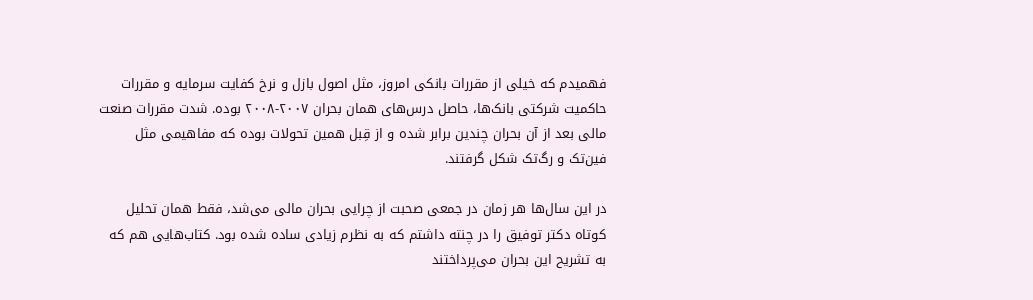فهمیدم که خیلی از مقررات بانکی امروز، مثل اصول بازل و نرخ کفایت سرمایه و مقررات حاکمیت شرکتی بانک‌ها، حاصل درس‌های همان بحران ۲۰۰۷-۲۰۰۸ بوده. شدت مقررات صنعت مالی بعد از آن بحران چندین برابر شده و از قِبل همین تحولات بوده که مفاهیمی مثل فین‌تک و رگ‌تک شکل گرفتند.

در این سال‌ها هر زمان در جمعی صحبت از چرایی بحران مالی می‌شد، فقط همان تحلیل کوتاه دکتر توفیق را در چنته داشتم که به نظرم زیادی ساده شده بود. کتاب‌هایی هم که به تشریح این بحران می‌پرداختند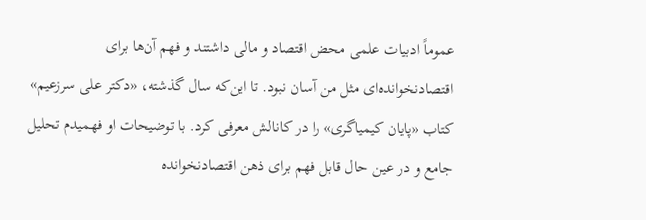عموماً ادبیات علمی محض اقتصاد و مالی داشتند و فهم آن‌ها برای اقتصادنخوانده‌ای مثل من آسان نبود. تا این‌که سال گذشته، «دکتر علی سرزعیم» کتاب «پایان کیمیاگری» را در کانالش معرفی کرد. با توضیحات او فهمیدم تحلیل جامع و در عین حال قابل فهم برای ذهن اقتصادنخوانده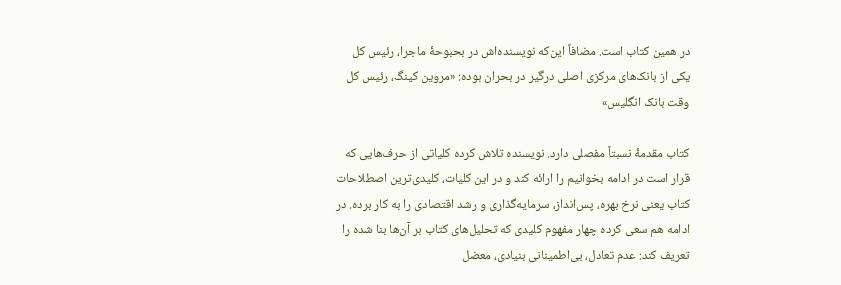در همین کتاب است. مضافاً این‌که نویسنده‌اش در بحبوحۀ ماجرا، رئیس کل یکی از بانک‌های مرکزی اصلی درگیر در بحران بوده: «مروین کینگ، رئیس کل وقت بانک انگلیس»

کتاب مقدمۀ نسبتاً مفصلی دارد. نویسنده تلاش کرده کلیاتی از حرف‌هایی که قرار است در ادامه بخوانیم را ارائه کند و در این کلیات، کلیدی‌ترین اصطلاحات کتاب یعنی نرخ بهره، پس‌انداز، سرمایه‌گذاری و رشد اقتصادی را به کار برده. در ادامه هم سعی کرده چهار مفهوم کلیدی که تحلیل‌های کتاب بر آن‌ها بنا شده را تعریف کند: عدم تعادل، بی‌اطمینانی بنیادی، معضل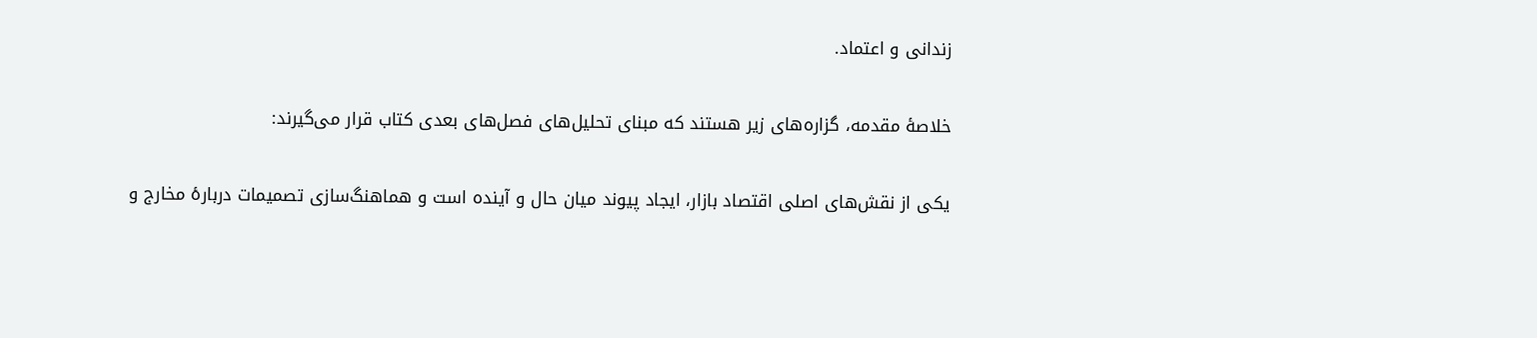زندانی و اعتماد.

خلاصۀ مقدمه، گزاره‌های زیر هستند که مبنای تحلیل‌های فصل‌های بعدی کتاب قرار می‌گیرند:

یکی از نقش‌های اصلی اقتصاد بازار، ایجاد پیوند میان حال و آینده است و هماهنگ‌سازی تصمیمات دربارۀ مخارج و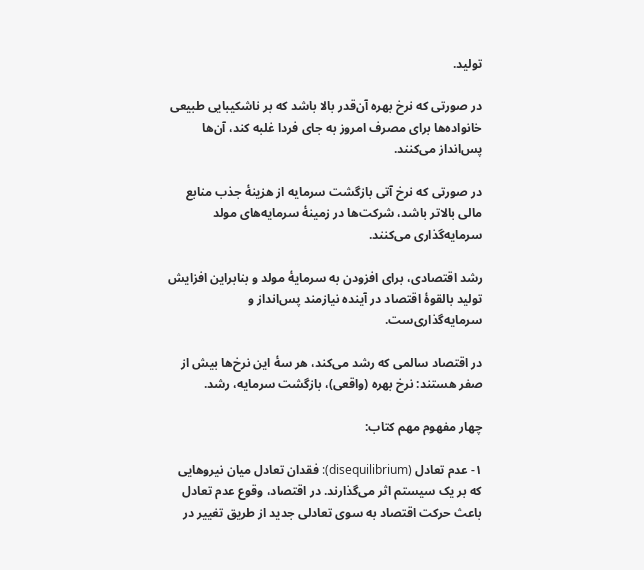تولید.

در صورتی که نرخ بهره آن‌قدر بالا باشد که بر ناشکیبایی طبیعی خانواده‌ها برای مصرف امروز به جای فردا غلبه کند، آن‌ها پس‌انداز می‌کنند.

در صورتی که نرخ آتی بازگشت سرمایه از هزینۀ جذب منابع مالی بالاتر باشد، شرکت‌ها در زمینۀ سرمایه‌های مولد سرمایه‌گذاری می‌کنند.

رشد اقتصادی، برای افزودن به سرمایۀ مولد و بنابراین افزایش تولید بالقوۀ اقتصاد در آینده نیازمند پس‌انداز و سرمایه‌گذاری‌ست.

در اقتصاد سالمی که رشد می‌کند، هر سۀ این نرخ‌ها بیش از صفر هستند: نرخ بهره (واقعی)، بازگشت سرمایه، رشد.

چهار مفهوم مهم کتاب:

۱- عدم تعادل (disequilibrium): فقدان تعادل میان نیروهایی که بر یک سیستم اثر می‌گذارند. در اقتصاد، وقوع عدم تعادل باعث حرکت اقتصاد به سوی تعادلی جدید از طریق تغییر در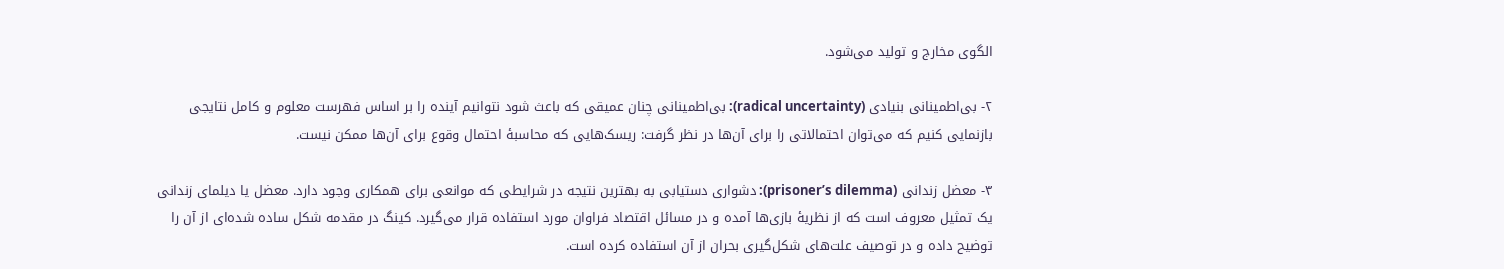الگوی مخارج و تولید می‌شود.

۲- بی‌اطمینانی بنیادی (radical uncertainty): بی‌اطمینانی چنان عمیقی که باعث شود نتوانیم آینده را بر اساس فهرست معلوم و کامل نتایجی بازنمایی کنیم که می‌توان احتمالاتی را برای آن‌ها در نظر گرفت: ریسک‌هایی که محاسبۀ احتمال وقوع برای آن‌ها ممکن نیست.

۳- معضل زندانی (prisoner’s dilemma): دشواری دستیابی به بهترین نتیجه در شرایطی که موانعی برای همکاری وجود دارد. معضل یا دیلمای زندانی یک تمثیل معروف است که از نظریۀ بازی‌ها آمده و در مسائل اقتصاد فراوان مورد استفاده قرار می‌گیرد. کینگ در مقدمه شکل ساده‌ شده‌ای از آن را توضیح داده و در توصیف علت‌های شکل‌گیری بحران از آن استفاده کرده است.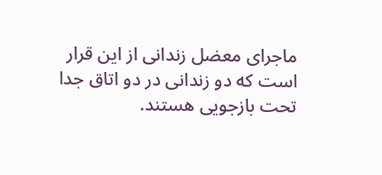ماجرای معضل زندانی از این قرار است که دو زندانی در دو اتاق جدا تحت بازجویی هستند.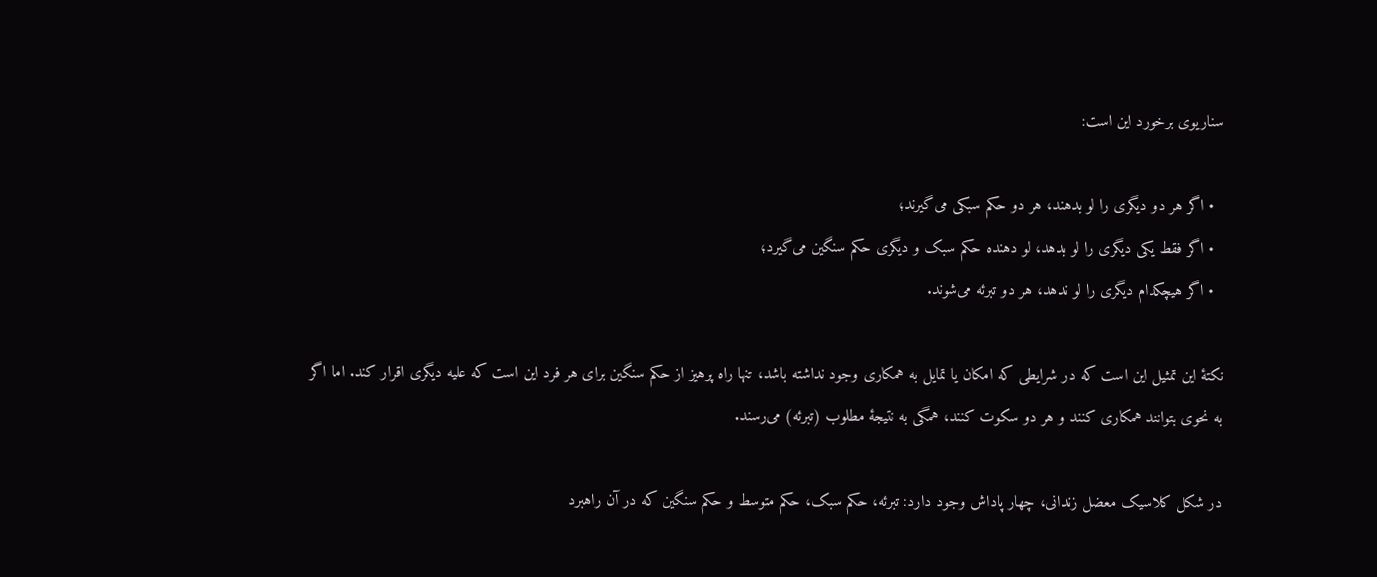سناریوی برخورد این است:

  • اگر هر دو دیگری را لو بدهند، هر دو حکم سبکی می‌گیرند؛
  • اگر فقط یکی دیگری را لو بدهد، لو دهنده حکم سبک و دیگری حکم سنگین می‌گیرد؛
  • اگر هیچکدام دیگری را لو ندهد، هر دو تبرئه می‌شوند.

نکتۀ این تمثیل این است که در شرایطی که امکان یا تمایل به همکاری وجود نداشته باشد، تنها راه پرهیز از حکم سنگین برای هر فرد این است که علیه دیگری اقرار کند. اما اگر به نحوی بتوانند همکاری کنند و هر دو سکوت کنند، همگی به نتیجۀ مطلوب (تبرئه) می‌رسند.

در شکل کلاسیک معضل زندانی، چهار پاداش وجود دارد: تبرئه، حکم سبک، حکم متوسط و حکم سنگین که در آن راهبرد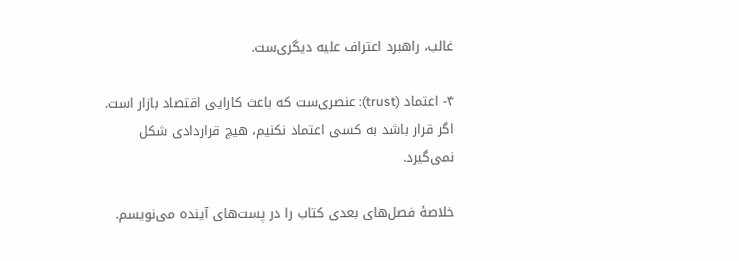غالب، راهبرد اعتراف علیه دیگری‌ست.

۴- اعتماد (trust): عنصری‌ست که باعث کارایی اقتصاد بازار است. اگر قرار باشد به کسی اعتماد نکنیم، هیچ قراردادی شکل نمی‌گیرد.

خلاصۀ فصل‌های بعدی کتاب را در پست‌های آینده می‌نویسم.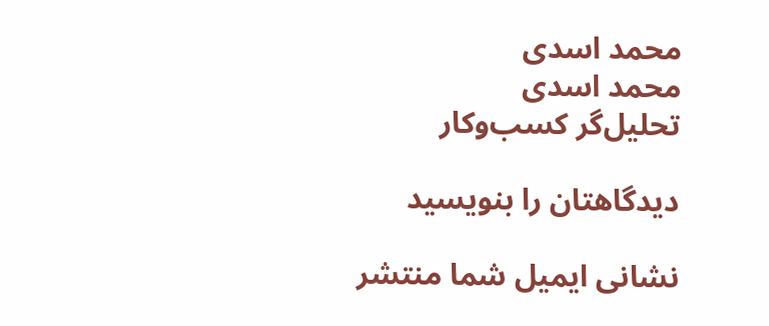محمد اسدی
محمد اسدی
تحلیل‌گر کسب‌وکار

دیدگاهتان را بنویسید

نشانی ایمیل شما منتشر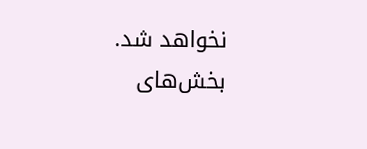نخواهد شد. بخش‌های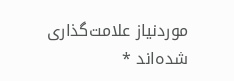موردنیاز علامت‌گذاری شده‌اند *